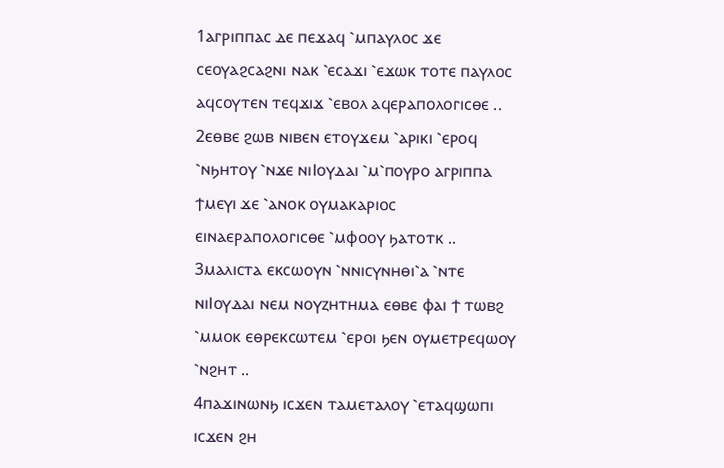1ⲁⲅⲣⲓⲡⲡⲁⲥ ⲇⲉ ⲡⲉϫⲁϥ ⳿ⲙⲡⲁⲩⲗⲟⲥ ϫⲉ ⲥⲉⲟⲩⲁϩⲥⲁϩⲛⲓ ⲛⲁⲕ ⳿ⲉⲥⲁϫⲓ ⳿ⲉϫⲱⲕ ⲧⲟⲧⲉ ⲡⲁⲩⲗⲟⲥ ⲁϥⲥⲟⲩⲧⲉⲛ ⲧⲉϥϫⲓϫ ⳿ⲉⲃⲟⲗ ⲁϥⲉⲣⲁⲡⲟⲗⲟⲅⲓⲥⲑⲉ ..
2ⲉⲑⲃⲉ ϩⲱⲃ ⲛⲓⲃⲉⲛ ⲉⲧⲟⲩϫⲉⲙ ⳿ⲁⲣⲓⲕⲓ ⳿ⲉⲣⲟϥ ⳿ⲛϧⲏⲧⲟⲩ ⳿ⲛϫⲉ ⲛⲓⲒⲟⲩⲇⲁⲓ ⳿ⲙ⳿ⲡⲟⲩⲣⲟ ⲁⲅⲣⲓⲡⲡⲁ ϯⲙⲉⲩⲓ ϫⲉ ⳿ⲁⲛⲟⲕ ⲟⲩⲙⲁⲕⲁⲣⲓⲟⲥ ⲉⲓⲛⲁⲉⲣⲁⲡⲟⲗⲟⲅⲓⲥⲑⲉ ⳿ⲙⲫⲟⲟⲩ ϧⲁⲧⲟⲧⲕ ..
3ⲙⲁⲗⲓⲥⲧⲁ ⲉⲕⲥⲱⲟⲩⲛ ⳿ⲛⲛⲓⲥⲩⲛⲏⲑⲓ⳿ⲁ ⳿ⲛⲧⲉ ⲛⲓⲒⲟⲩⲇⲁⲓ ⲛⲉⲙ ⲛⲟⲩⲍⲏⲧⲏⲙⲁ ⲉⲑⲃⲉ ⲫⲁⲓ ϯ ⲧⲱⲃϩ ⳿ⲙⲙⲟⲕ ⲉⲑⲣⲉⲕⲥⲱⲧⲉⲙ ⳿ⲉⲣⲟⲓ ϧⲉⲛ ⲟⲩⲙⲉⲧⲣⲉϥⲱⲟⲩ ⳿ⲛϩⲏⲧ ..
4ⲡⲁϫⲓⲛⲱⲛϧ ⲓⲥϫⲉⲛ ⲧⲁⲙⲉⲧⲁⲗⲟⲩ ⳿ⲉⲧⲁϥϣⲱⲡⲓ ⲓⲥϫⲉⲛ ϩⲏ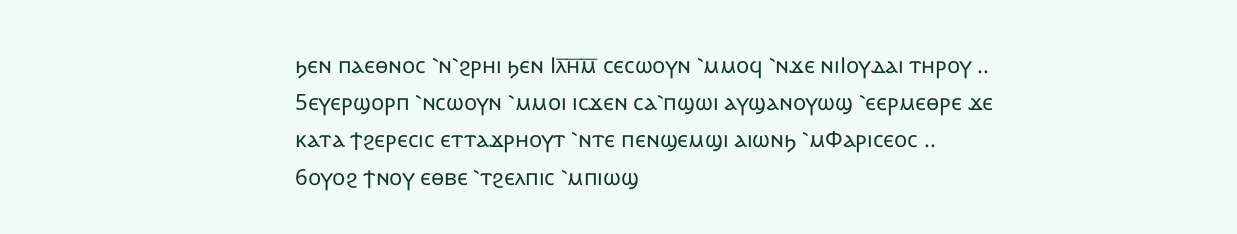ϧⲉⲛ ⲡⲁⲉⲑⲛⲟⲥ ⳿ⲛ⳿ϩⲣⲏⲓ ϧⲉⲛ Ⲓⲗ̅ⲏ̅ⲙ̅ ⲥⲉⲥⲱⲟⲩⲛ ⳿ⲙⲙⲟϥ ⳿ⲛϫⲉ ⲛⲓⲒⲟⲩⲇⲁⲓ ⲧⲏⲣⲟⲩ ..
5ⲉⲩⲉⲣϣⲟⲣⲡ ⳿ⲛⲥⲱⲟⲩⲛ ⳿ⲙⲙⲟⲓ ⲓⲥϫⲉⲛ ⲥⲁ⳿ⲡϣⲱⲓ ⲁⲩϣⲁⲛⲟⲩⲱϣ ⳿ⲉⲉⲣⲙⲉⲑⲣⲉ ϫⲉ ⲕⲁⲧⲁ ϯϩⲉⲣⲉⲥⲓⲥ ⲉⲧⲧⲁϫⲣⲏⲟⲩⲧ ⳿ⲛⲧⲉ ⲡⲉⲛϣⲉⲙϣⲓ ⲁⲓⲱⲛϧ ⳿ⲙⲪⲁⲣⲓⲥⲉⲟⲥ ..
6ⲟⲩⲟϩ ϯⲛⲟⲩ ⲉⲑⲃⲉ ⳿ⲧϩⲉⲗⲡⲓⲥ ⳿ⲙⲡⲓⲱϣ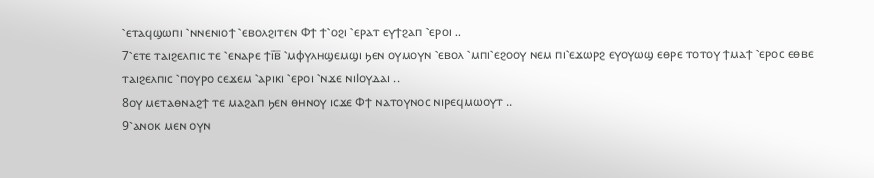⳿ⲉⲧⲁϥϣⲱⲡⲓ ⳿ⲛⲛⲉⲛⲓⲟϯ ⳿ⲉⲃⲟⲗϩⲓⲧⲉⲛ Ⲫϯ ϯ⳿ⲟϩⲓ ⳿ⲉⲣⲁⲧ ⲉⲩϯϩⲁⲡ ⳿ⲉⲣⲟⲓ ..
7⳿ⲉⲧⲉ ⲧⲁⲓϩⲉⲗⲡⲓⲥ ⲧⲉ ⳿ⲉⲛⲁⲣⲉ ϯⲓ̅ⲃ̅ ⳿ⲙⲫⲩⲗⲏϣⲉⲙϣⲓ ϧⲉⲛ ⲟⲩⲙⲟⲩⲛ ⳿ⲉⲃⲟⲗ ⳿ⲙⲡⲓ⳿ⲉϩⲟⲟⲩ ⲛⲉⲙ ⲡⲓ⳿ⲉϫⲱⲣϩ ⲉⲩⲟⲩⲱϣ ⲉⲑⲣⲉ ⲧⲟⲧⲟⲩ ϯⲙⲁϯ ⳿ⲉⲣⲟⲥ ⲉⲑⲃⲉ ⲧⲁⲓϩⲉⲗⲡⲓⲥ ⳿ⲡⲟⲩⲣⲟ ⲥⲉϫⲉⲙ ⳿ⲁⲣⲓⲕⲓ ⳿ⲉⲣⲟⲓ ⳿ⲛϫⲉ ⲛⲓⲒⲟⲩⲇⲁⲓ ..
8ⲟⲩ ⲙⲉⲧⲁⲑⲛⲁϩϯ ⲧⲉ ⲙⲁϩⲁⲡ ϧⲉⲛ ⲑⲏⲛⲟⲩ ⲓⲥϫⲉ Ⲫϯ ⲛⲁⲧⲟⲩⲛⲟⲥ ⲛⲓⲣⲉϥⲙⲱⲟⲩⲧ ..
9⳿ⲁⲛⲟⲕ ⲙⲉⲛ ⲟⲩⲛ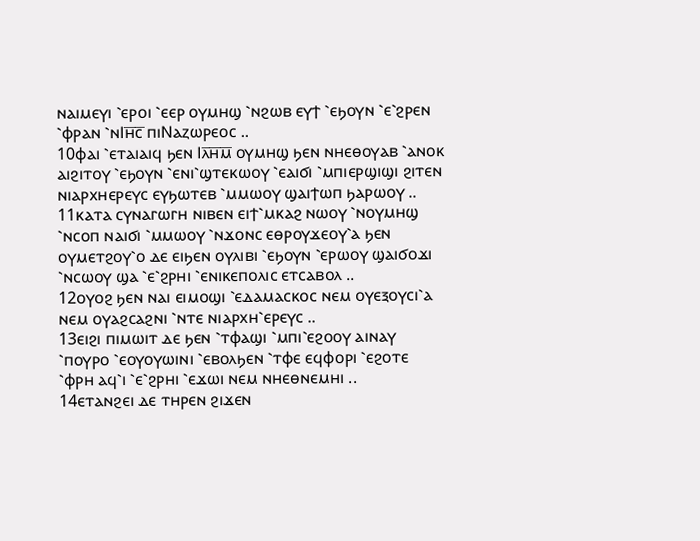ⲛⲁⲓⲙⲉⲩⲓ ⳿ⲉⲣⲟⲓ ⳿ⲉⲉⲣ ⲟⲩⲙⲏϣ ⳿ⲛϩⲱⲃ ⲉⲩϯ ⳿ⲉϧⲟⲩⲛ ⳿ⲉ⳿ϩⲣⲉⲛ ⳿ⲫⲣⲁⲛ ⳿ⲛⲒⲏ̅ⲥ̅ ⲡⲓⲚⲁⲍⲱⲣⲉⲟⲥ ..
10ⲫⲁⲓ ⳿ⲉⲧⲁⲓⲁⲓϥ ϧⲉⲛ Ⲓⲗ̅ⲏ̅ⲙ̅ ⲟⲩⲙⲏϣ ϧⲉⲛ ⲛⲏⲉⲑⲟⲩⲁⲃ ⳿ⲁⲛⲟⲕ ⲁⲓϩⲓⲧⲟⲩ ⳿ⲉϧⲟⲩⲛ ⳿ⲉⲛⲓ⳿ϣⲧⲉⲕⲱⲟⲩ ⳿ⲉⲁⲓϭⲓ ⳿ⲙⲡⲓⲉⲣϣⲓϣⲓ ϩⲓⲧⲉⲛ ⲛⲓⲁⲣⲭⲏⲉⲣⲉⲩⲥ ⲉⲩϧⲱⲧⲉⲃ ⳿ⲙⲙⲱⲟⲩ ϣⲁⲓϯⲱⲡ ϧⲁⲣⲱⲟⲩ ..
11ⲕⲁⲧⲁ ⲥⲩⲛⲁⲅⲱⲅⲏ ⲛⲓⲃⲉⲛ ⲉⲓϯ⳿ⲙⲕⲁϩ ⲛⲱⲟⲩ ⳿ⲛⲟⲩⲙⲏϣ ⳿ⲛⲥⲟⲡ ⲛⲁⲓϭⲓ ⳿ⲙⲙⲱⲟⲩ ⳿ⲛϫⲟⲛⲥ ⲉⲑⲣⲟⲩϫⲉⲟⲩ⳿ⲁ ϧⲉⲛ ⲟⲩⲙⲉⲧϩⲟⲩ⳿ⲟ ⲇⲉ ⲉⲓϧⲉⲛ ⲟⲩⲗⲓⲃⲓ ⳿ⲉϧⲟⲩⲛ ⳿ⲉⲣⲱⲟⲩ ϣⲁⲓϭⲟϫⲓ ⳿ⲛⲥⲱⲟⲩ ϣⲁ ⳿ⲉ⳿ϩⲣⲏⲓ ⳿ⲉⲛⲓⲕⲉⲡⲟⲗⲓⲥ ⲉⲧⲥⲁⲃⲟⲗ ..
12ⲟⲩⲟϩ ϧⲉⲛ ⲛⲁⲓ ⲉⲓⲙⲟϣⲓ ⳿ⲉⲇⲁⲙⲁⲥⲕⲟⲥ ⲛⲉⲙ ⲟⲩⲉⲝⲟⲩⲥⲓ⳿ⲁ ⲛⲉⲙ ⲟⲩⲁϩⲥⲁϩⲛⲓ ⳿ⲛⲧⲉ ⲛⲓⲁⲣⲭⲏ⳿ⲉⲣⲉⲩⲥ ..
13ⲉⲓϩⲓ ⲡⲓⲙⲱⲓⲧ ⲇⲉ ϧⲉⲛ ⳿ⲧⲫⲁϣⲓ ⳿ⲙⲡⲓ⳿ⲉϩⲟⲟⲩ ⲁⲓⲛⲁⲩ ⳿ⲡⲟⲩⲣⲟ ⳿ⲉⲟⲩⲟⲩⲱⲓⲛⲓ ⳿ⲉⲃⲟⲗϧⲉⲛ ⳿ⲧⲫⲉ ⲉϥⲫⲟⲣⲓ ⳿ⲉϩⲟⲧⲉ ⳿ⲫⲣⲏ ⲁϥ⳿ⲓ ⳿ⲉ⳿ϩⲣⲏⲓ ⳿ⲉϫⲱⲓ ⲛⲉⲙ ⲛⲏⲉⲑⲛⲉⲙⲏⲓ ..
14ⲉⲧⲁⲛϩⲉⲓ ⲇⲉ ⲧⲏⲣⲉⲛ ϩⲓϫⲉⲛ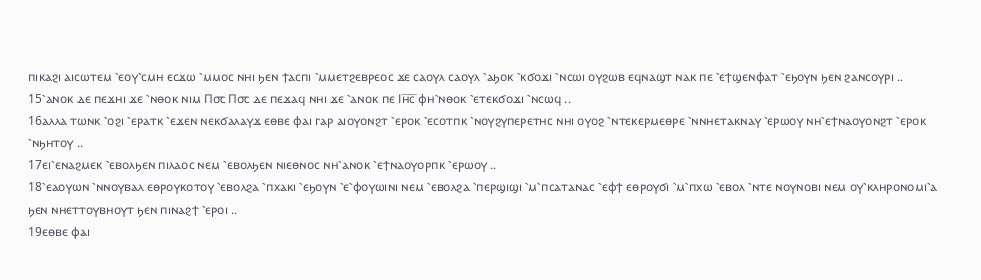ⲡⲓⲕⲁϩⲓ ⲁⲓⲥⲱⲧⲉⲙ ⳿ⲉⲟⲩ⳿ⲥⲙⲏ ⲉⲥϫⲱ ⳿ⲙⲙⲟⲥ ⲛⲏⲓ ϧⲉⲛ ϯⲁⲥⲡⲓ ⳿ⲙⲙⲉⲧϩⲉⲃⲣⲉⲟⲥ ϫⲉ ⲥⲁⲟⲩⲗ ⲥⲁⲟⲩⲗ ⳿ⲁϧⲟⲕ ⳿ⲕϭⲟϫⲓ ⳿ⲛⲥⲱⲓ ⲟⲩϩⲱⲃ ⲉϥⲛⲁϣⲧ ⲛⲁⲕ ⲡⲉ ⳿ⲉϯϣⲉⲛⲫⲁⲧ ⳿ⲉϧⲟⲩⲛ ϧⲉⲛ ϩⲁⲛⲥⲟⲩⲣⲓ ..
15⳿ⲁⲛⲟⲕ ⲇⲉ ⲡⲉϫⲏⲓ ϫⲉ ⳿ⲛⲑⲟⲕ ⲛⲓⲙ Ⲡ⳪ Ⲡ⳪ ⲇⲉ ⲡⲉϫⲁϥ ⲛⲏⲓ ϫⲉ ⳿ⲁⲛⲟⲕ ⲡⲉ Ⲓⲏ̅ⲥ̅ ⲫⲏ⳿ⲛⲑⲟⲕ ⳿ⲉⲧⲉⲕϭⲟϫⲓ ⳿ⲛⲥⲱϥ ..
16ⲁⲗⲗⲁ ⲧⲱⲛⲕ ⳿ⲟϩⲓ ⳿ⲉⲣⲁⲧⲕ ⳿ⲉϫⲉⲛ ⲛⲉⲕϭⲁⲗⲁⲩϫ ⲉⲑⲃⲉ ⲫⲁⲓ ⲅⲁⲣ ⲁⲓⲟⲩⲟⲛϩⲧ ⳿ⲉⲣⲟⲕ ⳿ⲉⲥⲟⲧⲡⲕ ⳿ⲛⲟⲩϩⲩⲡⲉⲣⲉⲧⲏⲥ ⲛⲏⲓ ⲟⲩⲟϩ ⳿ⲛⲧⲉⲕⲉⲣⲙⲉⲑⲣⲉ ⳿ⲛⲛⲏⲉⲧⲁⲕⲛⲁⲩ ⳿ⲉⲣⲱⲟⲩ ⲛⲏ⳿ⲉϯⲛⲁⲟⲩⲟⲛϩⲧ ⳿ⲉⲣⲟⲕ ⳿ⲛϧⲏⲧⲟⲩ ..
17ⲉⲓ⳿ⲉⲛⲁϩⲙⲉⲕ ⳿ⲉⲃⲟⲗϧⲉⲛ ⲡⲓⲗⲁⲟⲥ ⲛⲉⲙ ⳿ⲉⲃⲟⲗϧⲉⲛ ⲛⲓⲉⲑⲛⲟⲥ ⲛⲏ⳿ⲁⲛⲟⲕ ⳿ⲉϯⲛⲁⲟⲩⲟⲣⲡⲕ ⳿ⲉⲣⲱⲟⲩ ..
18⳿ⲉⲁⲟⲩⲱⲛ ⳿ⲛⲛⲟⲩⲃⲁⲗ ⲉⲑⲣⲟⲩⲕⲟⲧⲟⲩ ⳿ⲉⲃⲟⲗϩⲁ ⳿ⲡⲭⲁⲕⲓ ⳿ⲉϧⲟⲩⲛ ⳿ⲉ⳿ⲫⲟⲩⲱⲓⲛⲓ ⲛⲉⲙ ⳿ⲉⲃⲟⲗϩⲁ ⳿ⲡⲉⲣϣⲓϣⲓ ⳿ⲙ⳿ⲡⲥⲁⲧⲁⲛⲁⲥ ⳿ⲉⲫϯ ⲉⲑⲣⲟⲩϭⲓ ⳿ⲙ⳿ⲡⲭⲱ ⳿ⲉⲃⲟⲗ ⳿ⲛⲧⲉ ⲛⲟⲩⲛⲟⲃⲓ ⲛⲉⲙ ⲟⲩ⳿ⲕⲗⲏⲣⲟⲛⲟⲙⲓ⳿ⲁ ϧⲉⲛ ⲛⲏⲉⲧⲧⲟⲩⲃⲏⲟⲩⲧ ϧⲉⲛ ⲡⲓⲛⲁϩϯ ⳿ⲉⲣⲟⲓ ..
19ⲉⲑⲃⲉ ⲫⲁⲓ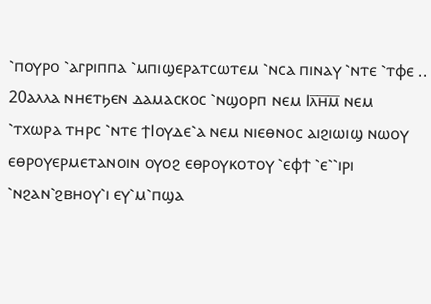⳿ⲡⲟⲩⲣⲟ ⳿ⲁⲅⲣⲓⲡⲡⲁ ⳿ⲙⲡⲓϣⲉⲣⲁⲧⲥⲱⲧⲉⲙ ⳿ⲛⲥⲁ ⲡⲓⲛⲁⲩ ⳿ⲛⲧⲉ ⳿ⲧⲫⲉ ..
20ⲁⲗⲗⲁ ⲛⲏⲉⲧϧⲉⲛ ⲇⲁⲙⲁⲥⲕⲟⲥ ⳿ⲛϣⲟⲣⲡ ⲛⲉⲙ Ⲓⲗ̅ⲏ̅ⲙ̅ ⲛⲉⲙ ⳿ⲧⲭⲱⲣⲁ ⲧⲏⲣⲥ ⳿ⲛⲧⲉ ϯⲒⲟⲩⲇⲉ⳿ⲁ ⲛⲉⲙ ⲛⲓⲉⲑⲛⲟⲥ ⲁⲓϩⲓⲱⲓϣ ⲛⲱⲟⲩ ⲉⲑⲣⲟⲩⲉⲣⲙⲉⲧⲁⲛⲟⲓⲛ ⲟⲩⲟϩ ⲉⲑⲣⲟⲩⲕⲟⲧⲟⲩ ⳿ⲉⲫϯ ⳿ⲉ⳿⳿ⲓⲣⲓ ⳿ⲛϩⲁⲛ⳿ϩⲃⲏⲟⲩ⳿ⲓ ⲉⲩ⳿ⲙ⳿ⲡϣⲁ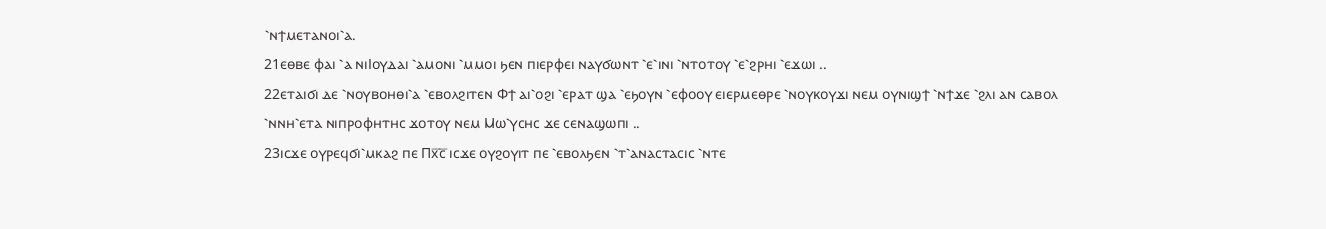⳿ⲛϯⲙⲉⲧⲁⲛⲟⲓ⳿ⲁ.
21ⲉⲑⲃⲉ ⲫⲁⲓ ⳿ⲁ ⲛⲓⲒⲟⲩⲇⲁⲓ ⳿ⲁⲙⲟⲛⲓ ⳿ⲙⲙⲟⲓ ϧⲉⲛ ⲡⲓⲉⲣⲫⲉⲓ ⲛⲁⲩϭⲱⲛⲧ ⳿ⲉ⳿ⲓⲛⲓ ⳿ⲛⲧⲟⲧⲟⲩ ⳿ⲉ⳿ϩⲣⲏⲓ ⳿ⲉϫⲱⲓ ..
22ⲉⲧⲁⲓϭⲓ ⲇⲉ ⳿ⲛⲟⲩⲃⲟⲏⲑⲓ⳿ⲁ ⳿ⲉⲃⲟⲗϩⲓⲧⲉⲛ Ⲫϯ ⲁⲓ⳿ⲟϩⲓ ⳿ⲉⲣⲁⲧ ϣⲁ ⳿ⲉϧⲟⲩⲛ ⳿ⲉⲫⲟⲟⲩ ⲉⲓⲉⲣⲙⲉⲑⲣⲉ ⳿ⲛⲟⲩⲕⲟⲩϫⲓ ⲛⲉⲙ ⲟⲩⲛⲓϣϯ ⳿ⲛϯϫⲉ ⳿ϩⲗⲓ ⲁⲛ ⲥⲁⲃⲟⲗ ⳿ⲛⲛⲏ⳿ⲉⲧⲁ ⲛⲓⲡⲣⲟⲫⲏⲧⲏⲥ ϫⲟⲧⲟⲩ ⲛⲉⲙ Ⲙⲱ⳿ⲩⲥⲏⲥ ϫⲉ ⲥⲉⲛⲁϣⲱⲡⲓ ..
23ⲓⲥϫⲉ ⲟⲩⲣⲉϥϭⲓ⳿ⲙⲕⲁϩ ⲡⲉ Ⲡⲭ̅ⲥ̅ ⲓⲥϫⲉ ⲟⲩϩⲟⲩⲓⲧ ⲡⲉ ⳿ⲉⲃⲟⲗϧⲉⲛ ⳿ⲧ⳿ⲁⲛⲁⲥⲧⲁⲥⲓⲥ ⳿ⲛⲧⲉ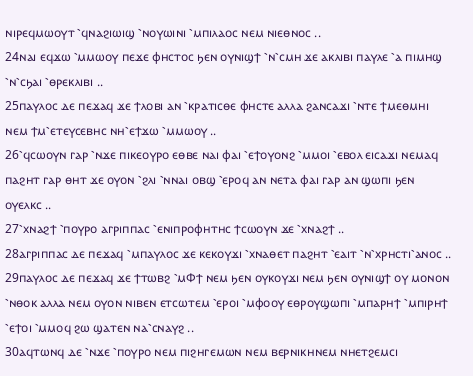ⲛⲓⲣⲉϥⲙⲱⲟⲩⲧ ⳿ϥⲛⲁϩⲓⲱⲓϣ ⳿ⲛⲟⲩⲱⲓⲛⲓ ⳿ⲙⲡⲓⲗⲁⲟⲥ ⲛⲉⲙ ⲛⲓⲉⲑⲛⲟⲥ ..
24ⲛⲁⲓ ⲉϥϫⲱ ⳿ⲙⲙⲱⲟⲩ ⲡⲉϫⲉ ⲫⲏⲥⲧⲟⲥ ϧⲉⲛ ⲟⲩⲛⲓϣϯ ⳿ⲛ⳿ⲥⲙⲏ ϫⲉ ⲁⲕⲗⲓⲃⲓ ⲡⲁⲩⲗⲉ ⳿ⲁ ⲡⲓⲙⲏϣ ⳿ⲛ⳿ⲥϧⲁⲓ ⳿ⲑⲣⲉⲕⲗⲓⲃⲓ ..
25ⲡⲁⲩⲗⲟⲥ ⲇⲉ ⲡⲉϫⲁϥ ϫⲉ ϯⲗⲟⲃⲓ ⲁⲛ ⳿ⲕⲣⲁⲧⲓⲥⲑⲉ ⲫⲏⲥⲧⲉ ⲁⲗⲗⲁ ϩⲁⲛⲥⲁϫⲓ ⳿ⲛⲧⲉ ϯⲙⲉⲑⲙⲏⲓ ⲛⲉⲙ ϯⲙ⳿ⲉⲧⲉⲩⲥⲉⲃⲏⲥ ⲛⲏ⳿ⲉϯϫⲱ ⳿ⲙⲙⲱⲟⲩ ..
26⳿ϥⲥⲱⲟⲩⲛ ⲅⲁⲣ ⳿ⲛϫⲉ ⲡⲓⲕⲉⲟⲩⲣⲟ ⲉⲑⲃⲉ ⲛⲁⲓ ⲫⲁⲓ ⳿ⲉϯⲟⲩⲟⲛϩ ⳿ⲙⲙⲟⲓ ⳿ⲉⲃⲟⲗ ⲉⲓⲥⲁϫⲓ ⲛⲉⲙⲁϥ ⲡⲁϩⲏⲧ ⲅⲁⲣ ⲑⲏⲧ ϫⲉ ⲟⲩⲟⲛ ⳿ϩⲗⲓ ⳿ⲛⲛⲁⲓ ⲟⲃϣ ⳿ⲉⲣⲟϥ ⲁⲛ ⲛⲉⲧⲁ ⲫⲁⲓ ⲅⲁⲣ ⲁⲛ ϣⲱⲡⲓ ϧⲉⲛ ⲟⲩⲉⲗⲕⲥ ..
27⳿ⲭⲛⲁϩϯ ⳿ⲡⲟⲩⲣⲟ ⲁⲅⲣⲓⲡⲡⲁⲥ ⳿ⲉⲛⲓⲡⲣⲟⲫⲏⲧⲏⲥ ϯⲥⲱⲟⲩⲛ ϫⲉ ⳿ⲭⲛⲁϩϯ ..
28ⲁⲅⲣⲓⲡⲡⲁⲥ ⲇⲉ ⲡⲉϫⲁϥ ⳿ⲙⲡⲁⲩⲗⲟⲥ ϫⲉ ⲕⲉⲕⲟⲩϫⲓ ⳿ⲭⲛⲁⲑⲉⲧ ⲡⲁϩⲏⲧ ⳿ⲉⲁⲓⲧ ⳿ⲛ⳿ⲭⲣⲏⲥⲧⲓ⳿ⲁⲛⲟⲥ ..
29ⲡⲁⲩⲗⲟⲥ ⲇⲉ ⲡⲉϫⲁϥ ϫⲉ ϯⲧⲱⲃϩ ⳿ⲙⲪϯ ⲛⲉⲙ ϧⲉⲛ ⲟⲩⲕⲟⲩϫⲓ ⲛⲉⲙ ϧⲉⲛ ⲟⲩⲛⲓϣϯ ⲟⲩ ⲙⲟⲛⲟⲛ ⳿ⲛⲑⲟⲕ ⲁⲗⲗⲁ ⲛⲉⲙ ⲟⲩⲟⲛ ⲛⲓⲃⲉⲛ ⲉⲧⲥⲱⲧⲉⲙ ⳿ⲉⲣⲟⲓ ⳿ⲙⲫⲟⲟⲩ ⲉⲑⲣⲟⲩϣⲱⲡⲓ ⳿ⲙⲡⲁⲣⲏϯ ⳿ⲙⲡⲓⲣⲏϯ ⳿ⲉϯⲟⲓ ⳿ⲙⲙⲟϥ ϩⲱ ϣⲁⲧⲉⲛ ⲛⲁ⳿ⲥⲛⲁⲩϩ ..
30ⲁϥⲧⲱⲛϥ ⲇⲉ ⳿ⲛϫⲉ ⳿ⲡⲟⲩⲣⲟ ⲛⲉⲙ ⲡⲓϩⲏⲅⲉⲙⲱⲛ ⲛⲉⲙ ⲃⲉⲣⲛⲓⲕⲏⲛⲉⲙ ⲛⲏⲉⲧϩⲉⲙⲥⲓ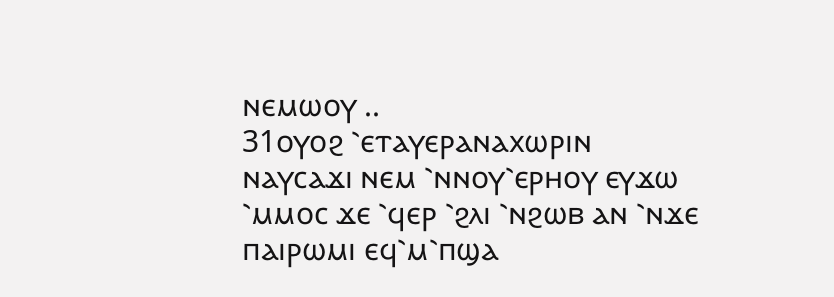ⲛⲉⲙⲱⲟⲩ ..
31ⲟⲩⲟϩ ⳿ⲉⲧⲁⲩⲉⲣⲁⲛⲁⲭⲱⲣⲓⲛ ⲛⲁⲩⲥⲁϫⲓ ⲛⲉⲙ ⳿ⲛⲛⲟⲩ⳿ⲉⲣⲏⲟⲩ ⲉⲩϫⲱ ⳿ⲙⲙⲟⲥ ϫⲉ ⳿ϥⲉⲣ ⳿ϩⲗⲓ ⳿ⲛϩⲱⲃ ⲁⲛ ⳿ⲛϫⲉ ⲡⲁⲓⲣⲱⲙⲓ ⲉϥ⳿ⲙ⳿ⲡϣⲁ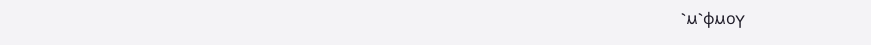⳿ⲙ⳿ⲫⲙⲟⲩ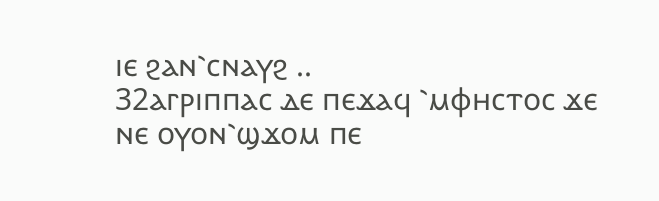ⲓⲉ ϩⲁⲛ⳿ⲥⲛⲁⲩϩ ..
32ⲁⲅⲣⲓⲡⲡⲁⲥ ⲇⲉ ⲡⲉϫⲁϥ ⳿ⲙⲫⲏⲥⲧⲟⲥ ϫⲉ ⲛⲉ ⲟⲩⲟⲛ⳿ϣϫⲟⲙ ⲡⲉ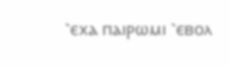⳿ⲉⲭⲁ ⲡⲁⲓⲣⲱⲙⲓ ⳿ⲉⲃⲟⲗ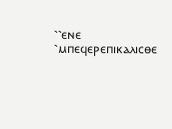⳿⳿ⲉⲛⲉ ⳿ⲙⲡⲉϥⲉⲣⲉⲡⲓⲕⲁⲗⲓⲥⲑⲉ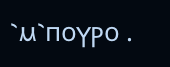⳿ⲙ⳿ⲡⲟⲩⲣⲟ .